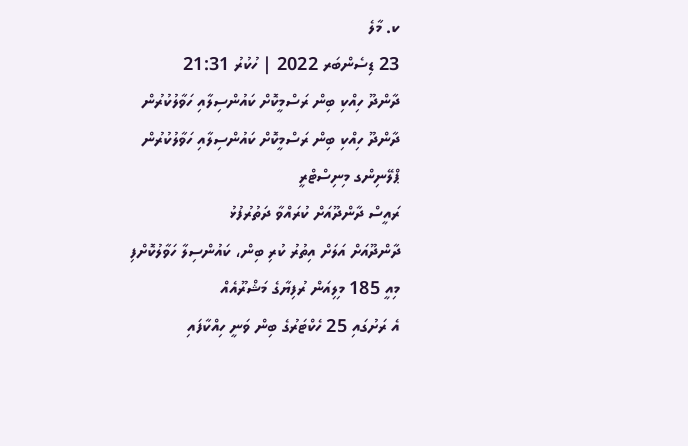ކ. މާލެ
23 ޑިސެންބަރ 2022 | ހުކުރު 21:31
ދާންދޫ ހިއްކި ބިން ރަސްމީކޮށް ކައުންސިލާއި ހަވާލުކުރުން
ދާންދޫ ހިއްކި ބިން ރަސްމީކޮށް ކައުންސިލާއި ހަވާލުކުރުން
ޕްލޭނިންގ މިނިސްޓްރީ
ރައީސް ދާންދޫއަށް ކުރައްވާ ދަތުރުފުޅު
ދާންދޫއަށް އަލަށް އިތުރު ކުރި ބިން، ކައުންސިލާ ހަވާލުކޮށްފި
މިއީ 185 މިލިއަން ރުފިޔާގެ މަޝްރޫއެއް
އެ ރަށުގައި 25 ހެކްޓަރުގެ ބިން ވަނީ ހިއްކާފައި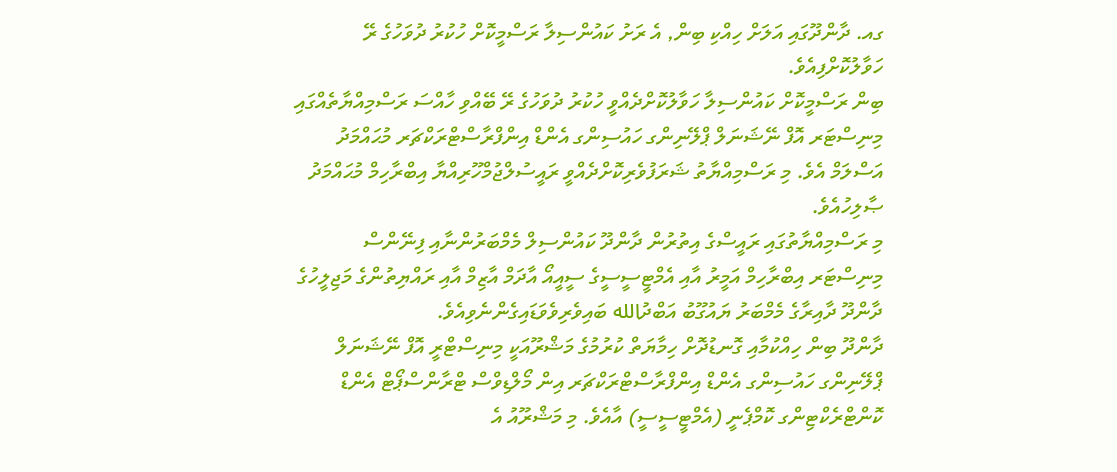ގއ. ދާންދޫގައި އަލަށް ހިއްކި ބިން, އެ ރަށު ކައުންސިލާ ރަސްމީކޮށް ހުކުރު ދުވަހުގެ ރޭ ހަވާލުކޮށްފިއެވެ.
ބިން ރަސްމީކޮށް ކައުންސިލާ ހަވާލުކޮށްދެއްވީ ހުކުރު ދުވަހުގެ ރޭ ބޭއްވި ހާއްސަ ރަސްމިއްޔާތެއްގައި މިނިސްޓަރ އޮފް ނޭޝަނަލް ޕްލޭނިންގ ހައުސިންގ އެންޑް އިންފްރާސްޓްރަކްޗަރ މުޙައްމަދު އަސްލަމް އެވެ. މި ރަސްމިއްޔާތު ޝަރަފުވެރިކޮށްދެއްވީ ރައީސުލްޖުމްހޫރިއްޔާ އިބްރާހިމް މުޙައްމަދު ޞާލިހުއެވެ.
މި ރަސްމިއްޔާތުގައި ރައީސްގެ އިތުރުން ދާންދޫ ކައުންސިލް މެމްބަރުންނާއި ފިނޭންސް މިނިސްޓަރ އިބްރާހިމް އަމީރު އާއި އެމްޓީސީސީގެ ސީއީއޯ އާދަމް އާޒިމް އާއި ރައްޔިތުންގެ މަޖިލީހުގެ ދާންދޫ ދާއިރާގެ މެމްބަރު ޔައުގޫބު އަބްދުالله ބައިވެރިވެވަޑައިގެންނެވިއެވެ.
ދާންދޫ ބިން ހިއްކުމާއި ގޮނޑުދޮށް ހިމާޔަތް ކުރުމުގެ މަޝްރޫއަކީ މިނިސްޓްރީ އޮފް ނޭޝަނަލް ޕްލޭނިންގ ހައުސިންގ އެންޑް އިންފްރާސްޓްރަކްޗަރ އިން މޯލްޑިވްސް ޓްރާންސްޕޯޓް އެންޑް ކޮންޓްރެކްޓިންގ ކޮމްޕެނީ (އެމްޓީސީސީ) އާއެވެ. މި މަޝްރޫއު އެ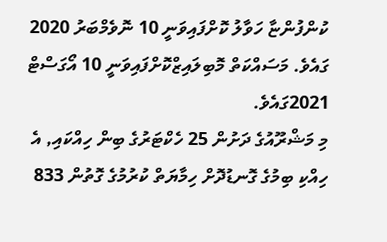ކުންފުންޏާ ހަވާލު ކޮށްފައިވަނީ 10 ނޮވެމްބަރު 2020 ގައެވެ. މަސައްކަތް މޮބިލައިޒްކޮށްފައިވަނީ 10 އޯގަސްޓް 2021ގައެވެ.
މި މަޝްރޫއުގެ ދަށުން 25 ހެކްޓަރުގެ ބިން ހިއްކައި, އެ ހިއްކި ބިމުގެ ގޮނޑުދޮށް ހިމާޔަތް ކުރުމުގެ ގޮތުން 833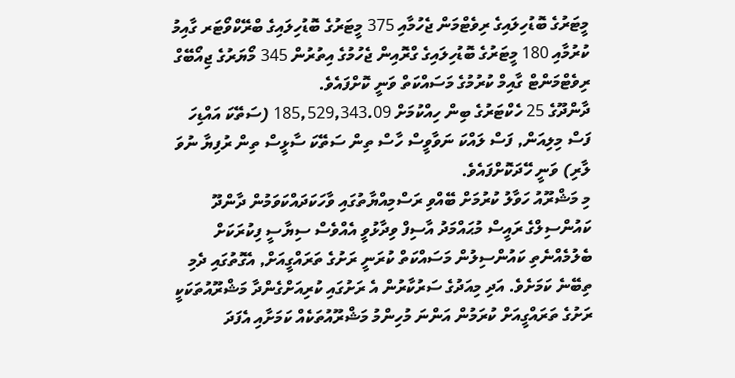މީޓަރުގެ ބޮޑުހިލައިގެ ރިވެޓްމަން ޖެހުމާއި 375 މީޓަރުގެ ބޮޑުހިލައިގެ ބްރޭކްވޯޓަރ ގާއިމު ކުރުމާއި 180 މީޓަރުގެ ބޮޑުހިލައިގެ ގްރޮއިން ޖެހުމުގެ އިތުރުން 345 މޯޔަރުގެ ޖިއޯބޭގް ރިވެޓްމަންޓް ގާއިމް ކުރުމުގެ މަސައްކަތް ވަނީ ކޮށްފައެވެ.
ދާންދޫގެ 25 ހެކްޓަރުގެ ބިން ހިއްކުމަށް 185,529,343.09 (ސަތޭކަ އައްޑިހަ ފަސް މިލިއަން, ފަސް ލައްކަ ނަވާވީސް ހާސް ތިން ސަތޭކަ ސާޅީސް ތިން ރުފިޔާ ނުވަ ލާރި) ވަނީ ހޭދަކޮށްފައެވެ.
މި މަޝްރޫއު ހަވާލު ކުރުމަށް ބޭއްވި ރަސްމިއްޔާތުގައި ވާހަކަދައްކަވަމުން ދާންދޫ ކައުންސިލްގެ ރައީސް މުޙައްމަދު އާސިފް ވިދާޅުވީ އެއްވެސް ސިޔާސީ ފިކުރަކަށް ބެލުމެއްނެތި ކައުންސިލުން މަސައްކަތް ކުރަނީ ރަށުގެ ތަރައްގީއަށް, އެގޮތުގައި ދެމި ތިބޭނެ ކަމަށެވެ. އަދި މިއަދުގެ ސަރުކާރުން އެ ރަށުގައި ކުރިއަށްގެންދާ މަޝްރޫއުތަކަކީ ރަށުގެ ތަރައްގީއަށް ކުރަމުން އަންނަ މުހިންމު މަޝްރޫއުތަކެއް ކަމަށާއި އެފަދަ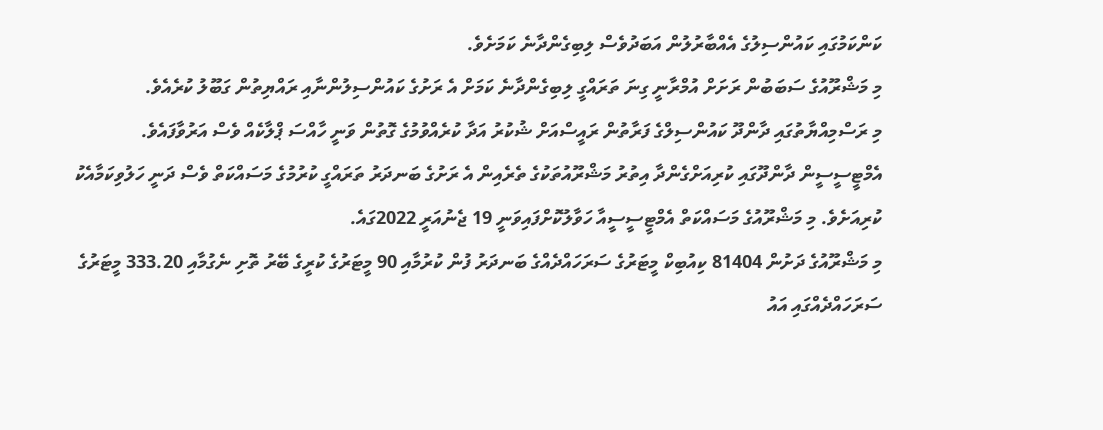ކަންކަމުގައި ކައުންސިލުގެ އެއްބާރުލުން އަބަދުވެސް ލިބިގެންދާނެ ކަމަށެވެ.
މި މަޝްރޫއުގެ ސަބަބުން ރަށަށް އުމްރާނީ ގިނަ ތަރައްގީ ލިބިގެންދާނެ ކަމަށް އެ ރަށުގެ ކައުންސިލުންނާއި ރައްޔިތުން ގަބޫލު ކުރެއެވެ.
މި ރަސްމިއްޔާތުގައި ދާންދޫ ކައުންސިލްގެ ފަރާތުން ރައީސްއަށް ޝުކުރު އަދާ ކުރެއްވުމުގެ ގޮތުން ވަނީ ހާއްސަ ޕްލާކެއް ވެސް އަރުވާފައެވެ.
އެމްޓީސީސީން ދާންދޫގައި ކުރިއަށްގެންދާ އިތުރު މަޝްރޫއުތަކުގެ ތެރެއިން އެ ރަށުގެ ބަނދަރު ތަރައްގީ ކުރުމުގެ މަސައްކަތް ވެސް ދަނީ ހަލުވިކަމާއެކު ކުރިއަށެވެ. މި މަޝްރޫއުގެ މަސައްކަތް އެމްޓީސީސީއާ ހަވާލުކޮށްފައިވަނީ 19 ޖެނުއަރީ 2022ގައެ.
މި މަޝްރޫއުގެ ދަށުން 81404 ކިއުބިކް މީޓަރުގެ ސަރަހައްދެއްގެ ބަނދަރު ފުން ކުރުމާއި 90 މީޓަރުގެ ކުރީގެ ބޭރު ތޮށި ނެގުމާއި 333.20 މީޓަރުގެ ސަރަހައްދެއްގައި އައު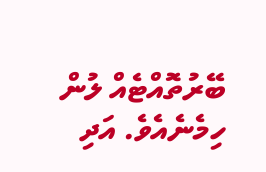ބޭރުތޮއްޓެއް ލުން ހިމެނެއެވެ. އަދި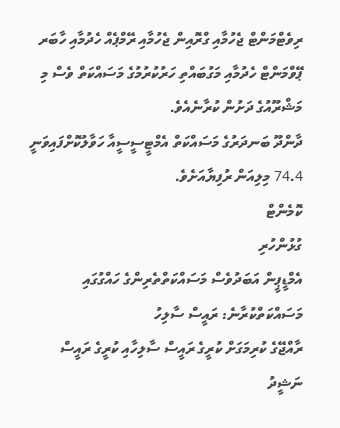ރިވެޓްމަންޓް ޖެހުމާއި ގްރޮއިން ޖެހުމާއި ރޭމްޕެއް ހެދުމާއި ހާބަރ ޕޭވްމަންޓް ހެދުމާއި މަގުބައްތި ހަރުކުރުމުގެ މަސައްކަތް ވެސް މި މަޝްރޫއުގެ ދަށުން ކުރާނެއެވެ.
ދާންދޫ ބަނދަރުގެ މަސައްކަތް އެމްޓީސީސީއާ ހަވާލުކޮށްފައިވަނީ 74.4 މިލިއަން ރުފިޔާއަށެވެ.
ކޮމެންޓް
ގުޅުންހުރި
އެމްޑީޕީން އަބަދުވެސް މަސައްކަތްތެރިންގެ ހައްގުގައި މަސައްކަތްކުރާނެ: ރައީސް ސާލިހު
ރާއްޖޭގެ ކުރިމަގަށް ކުރީގެ ރައީސް ސާލިހާއި ކުރީގެ ރައީސް ނަޝީދު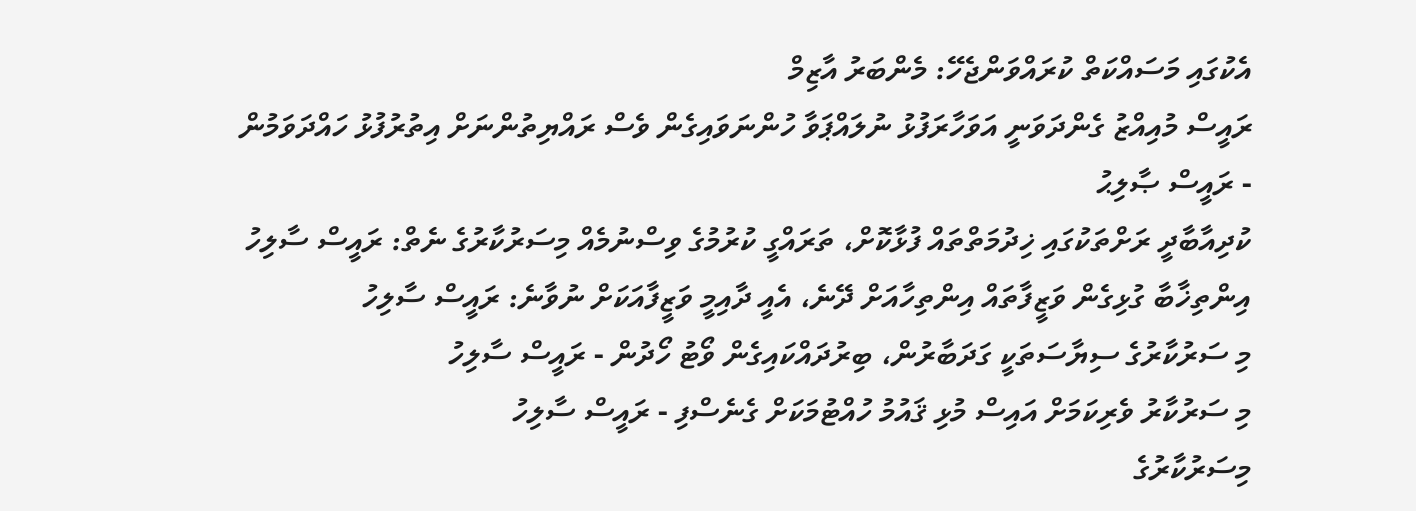އެކުގައި މަސައްކަތް ކުރައްވަންޖެހޭ: މެންބަރު އާޒިމް
ރައީސް މުއިއްޒު ގެންދަވަނީ އަވަހާރަފުޅު ނުލައްޕަވާ ހުންނަވައިގެން ވެސް ރައްޔިތުންނަށް އިތުރުފުޅު ހައްދަވަމުން - ރައީސް ޞާލިޙު
ކުދިއާބާދީ ރަށްތަކުގައި ޚިދުމަތްތައް ފުޅާކޮށް، ތަރައްގީ ކުރުމުގެ ވިސްނުމެއް މިސަރުކާރުގެ ނެތް: ރައީސް ސާލިހު
އިންތިޚާބާ ގުޅިގެން ވަޒީފާތައް އިންތިހާއަށް ދޭނެ، އެއީ ދާއިމީ ވަޒީފާއަކަށް ނުވާނެ: ރައީސް ސާލިހު
މި ސަރުކާރުގެ ސިޔާސަތަކީ ގަދަބާރުން، ބިރުދައްކައިގެން ވޯޓު ހޯދުން - ރައީސް ސާލިހު
މި ސަރުކާރު ވެރިކަމަށް އައިސް މުޅި ޤައުމު ހުއްޓުމަކަށް ގެނެސްފި - ރައީސް ސާލިހު
މިސަރުކާރުގެ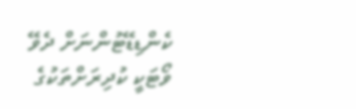ކެންޑިޑޭޓުންނަށް ދެވޭ ވޯޓަކީ ކުދިރަށްތަކުގެ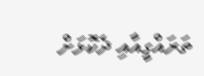ތަރައްގީއާއި ދެކޮޅަށް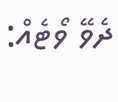ދެވޭ ވޯޓެއް: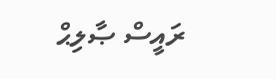ރައީސް ޞާލިޙް